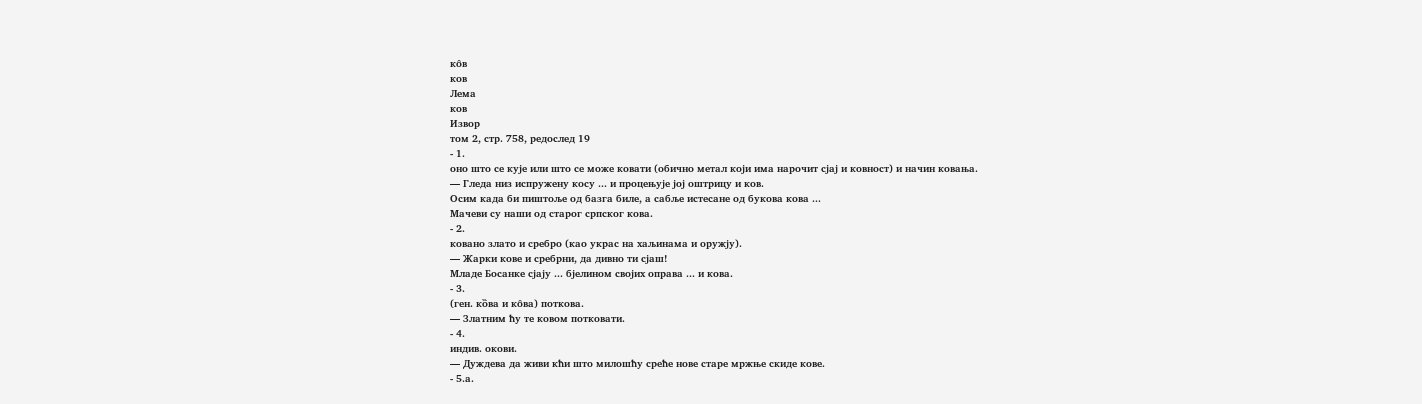ко̑в
ков
Лема
ков
Извор
том 2, стр. 758, редослед 19
- 1.
оно што се кује или што се може ковати (обично метал који има нарочит сјај и ковност) и начин ковања.
— Гледа низ испружену косу ... и процењује јој оштрицу и ков.
Осим када би пиштоље од базга биле, а сабље истесане од букова кова ...
Мачеви су наши од старог српског кова.
- 2.
ковано злато и сребро (као украс на хаљинама и оружју).
— Жарки кове и сребрни, да дивно ти сјаш!
Младе Босанке сјају ... бјелином својих оправа ... и кова.
- 3.
(ген. ко̏ва и ко̑ва) поткова.
— Златним ћу те ковом потковати.
- 4.
индив. окови.
— Дуждева да живи кћи што милошћу среће нове старе мржње скиде кове.
- 5.а.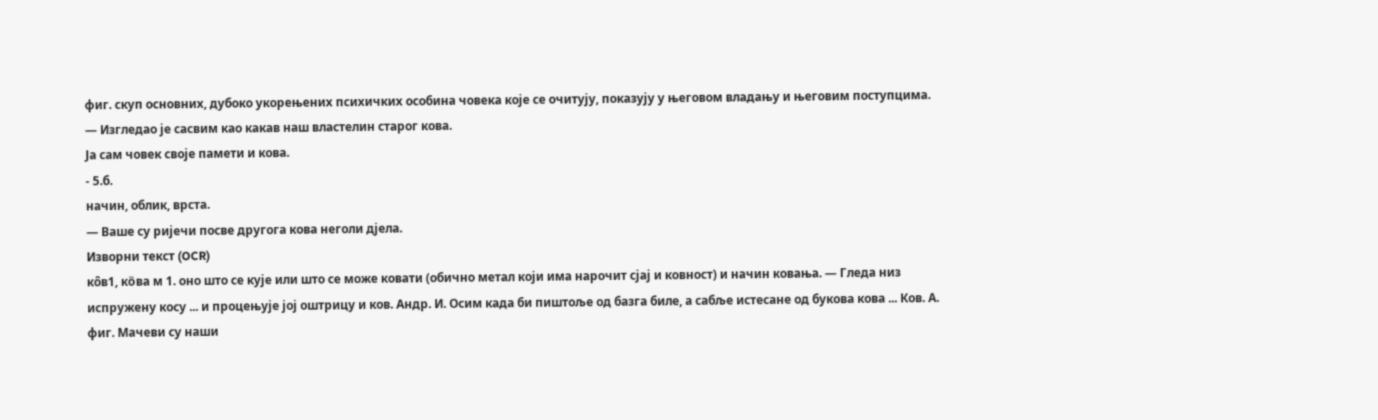фиг. скуп основних, дубоко укорењених психичких особина човека које се очитују, показују у његовом владању и његовим поступцима.
— Изгледао је сасвим као какав наш властелин старог кова.
Ја сам човек своје памети и кова.
- 5.б.
начин, облик, врста.
— Ваше су ријечи посве другога кова неголи дјела.
Изворни текст (OCR)
ко̑в1, ко̏ва м 1. оно што се кује или што се може ковати (обично метал који има нарочит сјај и ковност) и начин ковања. — Гледа низ испружену косу ... и процењује јој оштрицу и ков. Андр. И. Осим када би пиштоље од базга биле, а сабље истесане од букова кова ... Ков. А. фиг. Мачеви су наши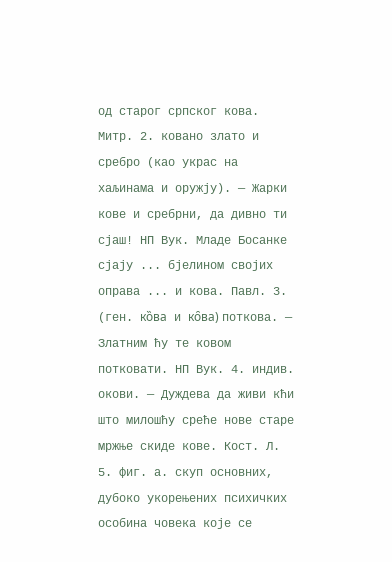од старог српског кова. Митр. 2. ковано злато и сребро (као украс на хаљинама и оружју). — Жарки кове и сребрни, да дивно ти сјаш! НП Вук. Младе Босанке сјају ... бјелином својих оправа ... и кова. Павл. 3. (ген. ко̏ва и ко̑ва) поткова. — Златним ћу те ковом потковати. НП Вук. 4. индив. окови. — Дуждева да живи кћи што милошћу среће нове старе мржње скиде кове. Кост. Л. 5. фиг. а. скуп основних, дубоко укорењених психичких особина човека које се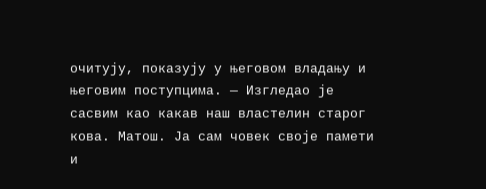очитују, показују у његовом владању и његовим поступцима. — Изгледао је сасвим као какав наш властелин старог кова. Матош. Ја сам човек своје памети и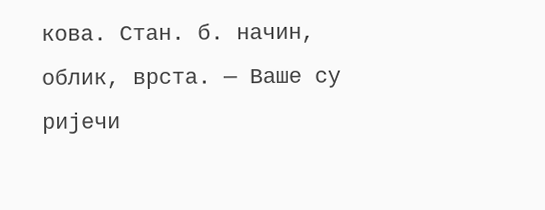кова. Стан. б. начин, облик, врста. — Ваше су ријечи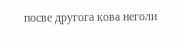посве другога кова неголи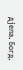дјела. Богд.